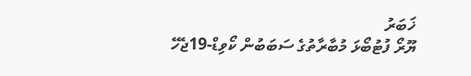ޚަބަރު
ޔޫރޯ ފުޓުބޯޅަ މުބާރާތުގެ ސަބަބުން ކޯވިޑް-19ޖެހޭ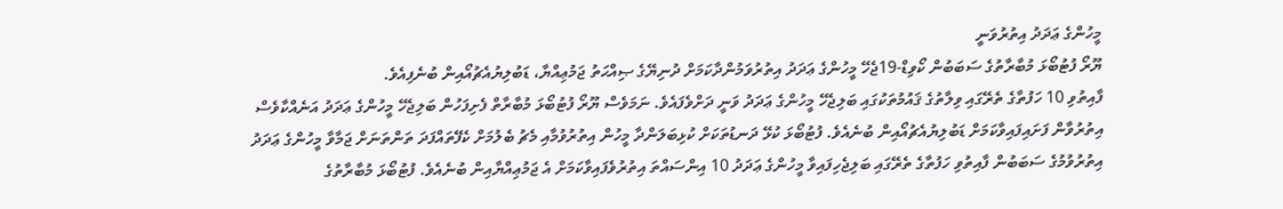މީހުންގެ ޢަދަދު އިތުރުވަނީ
ޔޫރޯ ފުޓުބޯޅަ މުބާރާތުގެ ސަބަބުން ކޯވިޑް-19ޖެހޭ މީހުންގެ ޢަދަދު އިތުރުވަމުންދާކަމަށް ދުނިޔޭގެ ޞިއްޙަތު ޖަމުޢިއްޔާ، ޑަބުލިޔުއެޗުއޯއިން ބުނެފިއެވެ.
ފާއިތުވި 10 ހަފުތާގެ ތެރޭގައި ވިލާތުގެ ޤައުމުތަކުގައި ބަލިޖެހޭ މީހުންގެ ޢަދަދު ވަނީ ދަށްވެފައެވެ. ނަމަވެސް ޔޫރޯ ފުޓުބޯޅަ މުބާރާތް ފެށިފަހުން ބަލިޖެހޭ މީހުންގެ ޢަދަދު އަނެއްކާވެސް އިތުރުވާން ފަށައިފައިވާކަމަށް ޑަބުލިޔުއެޗުއޯއިން ބުނެއެވެ. ފުޓުބޯޅަ ކުޅޭ ދަނޑުތަކަށް ކުޅިބަލަންދާ މީހުން އިތުރުވުމާއި މެޗު ބެލުމަށް ކެފޭތައްފަދަ ތަންތަނަށް ޖަމާވާ މީހުންގެ ޢަދަދު އިތުރުވުމުގެ ސަބަބުން ފާއިތުވި ހަފުތާގެ ތެރޭގައި ބަލިޖެހިފައިވާ މީހުންގެ ޢަދަދު 10 އިންސައްތަ އިތުރުވެފައިވާކަމަށް އެ ޖަމުޢިއްޔާއިން ބުނެއެވެ. ފުޓުބޯޅަ މުބާރާތުގެ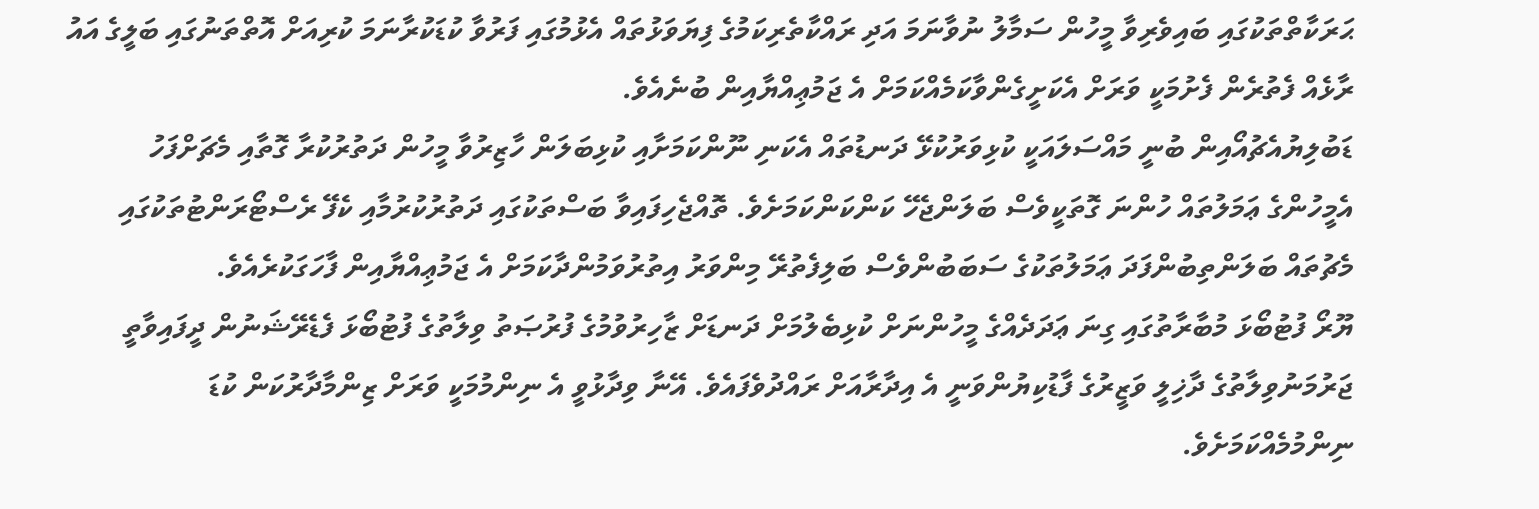ޙަރަކާތްތަކުގައި ބައިވެރިވާ މީހުން ސަމާލު ނުވާނަމަ އަދި ރައްކާތެރިކަމުގެ ފިޔަވަޅުތައް އެޅުމުގައި ފަރުވާ ކުޑަކުރާނަމަ ކުރިއަށް އޮތްތަނުގައި ބަލީގެ އައު ރާޅެއް ފެތުރެން ފެށުމަކީ ވަރަށް އެކަށީގެންވާކަމެއްކަމަށް އެ ޖަމުޢިއްޔާއިން ބުނެއެވެ.
ޑަބުލިޔުއެޗުއޯއިން ބުނީ މައްސަލައަކީ ކުޅިވަރުކުޅޭ ދަނޑުތައް އެކަނި ނޫންކަމަށާއި ކުޅިބަލަން ހާޒިރުވާ މީހުން ދަތުރުކުރާ ގޮތާއި މެޗަށްފަހު އެމީހުންގެ ޢަމަލުތައް ހުންނަ ގޮތަކީވެސް ބަލަންޖެހޭ ކަންކަންކަމަށެވެ. ތޮއްޖެހިފައިވާ ބަސްތަކުގައި ދަތުރުކުރުމާއި ކެފޭ ރެސްޓޯރަންޓުތަކުގައި މެޗުތައް ބަލަންތިބުންފަދަ ޢަމަލުތަކުގެ ސަބަބުންވެސް ބަލިފެތުރޭ މިންވަރު އިތުރުވަމުންދާކަމަށް އެ ޖަމުޢިއްޔާއިން ފާހަގަކުރެއެވެ.
ޔޫރޯ ފުޓުބޯޅަ މުބާރާތުގައި ގިނަ ޢަދަދެއްގެ މީހުންނަށް ކުޅިބެލުމަށް ދަނޑަށް ޒާހިރުވުމުގެ ފުރުޞަތު ވިލާތުގެ ފުޓުބޯޅަ ފެޑެރޭޝަނުން ދީފައިވާތީ ޖަރުމަނުވިލާތުގެ ދާޚިލީ ވަޒީރުގެ ފާޑުކިޔުންވަނީ އެ އިދާރާއަށް ރައްދުވެފައެވެ. އޭނާ ވިދާޅުވީ އެ ނިންމުމަކީ ވަރަށް ޒިންމާދާރުކަން ކުޑަ ނިންމުމެއްކަމަށެވެ.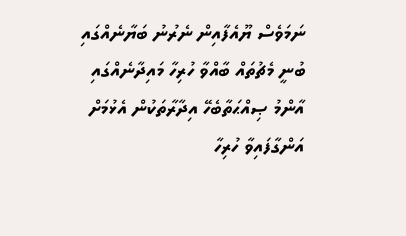ނަމަވެސް ޔޫއެފާއިން ނެރުނު ބަޔާނެއްގައި ބުނީ މެޗުތައް ބާއްވާ ހުރިހާ މައިދާނެއްގައި އާންމު ޞިއްޙަތާބެހޭ އިދާރާތަކުން އެޅުމަށް އަންގާފައިވާ ހުރިހާ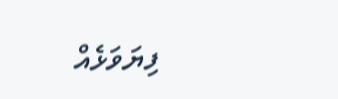ފިޔަވަޅެއް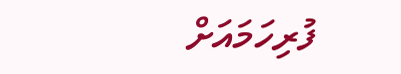ފުރިހަމައަށް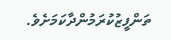ތަންފީޒުކުރަމުންދާކަމަށެވެ.